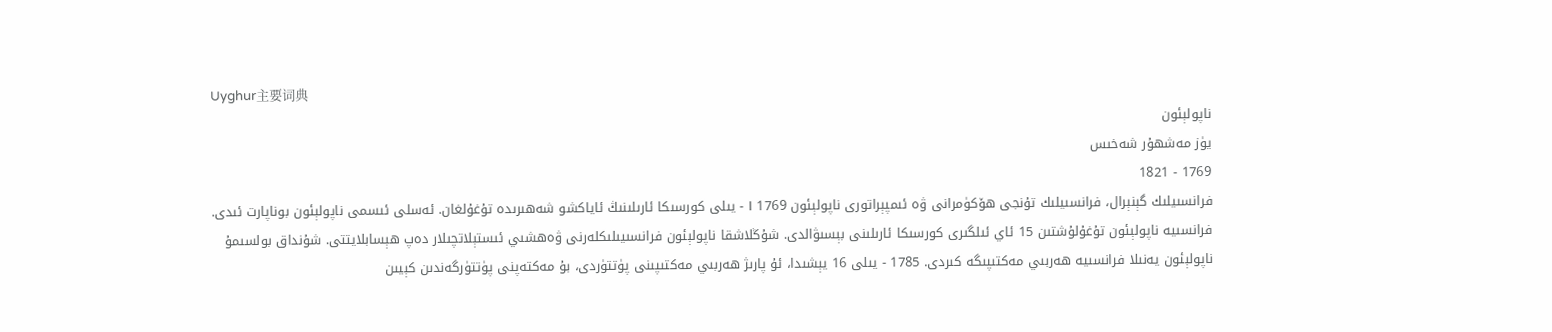Uyghur主要词典
ناپولېئون
يۈز مەشھۇر شەخىس
1769 - 1821
فرانسىيلىك گېنېرال، فرانسىيلىك تۇنجى ھۆكۈمرانى ۋە ئىمپېراتورى ناپولېئون Ⅰ 1769 - يىلى كورسىكا ئارىلىنىڭ ئاياكشو شەھىرىدە تۇغۇلغان. ئەسلى ئىسمى ناپولېئون بوناپارت ئىدى. فرانسىيە ناپولېئون تۇغۇلۇشتىن 15 ئاي ئىلگىرى كورسىكا ئارىلىنى بېسىۋالدى. شۇڭلاشقا ناپولېئون فرانسىيىلىكلەرنى ۋەھشىي ئىستېلاتچىلار دەپ ھېسابلايتتى. شۇنداق بولسىمۇ ناپولېئون يەنىلا فرانسىيە ھەربىي مەكتىپىگە كىردى. 1785 - يىلى 16 يېشىدا، ئۇ پارىژ ھەربىي مەكتىپىنى پۈتتۈردى، بۇ مەكتەپنى پۈتتۈرگەندىن كېيىن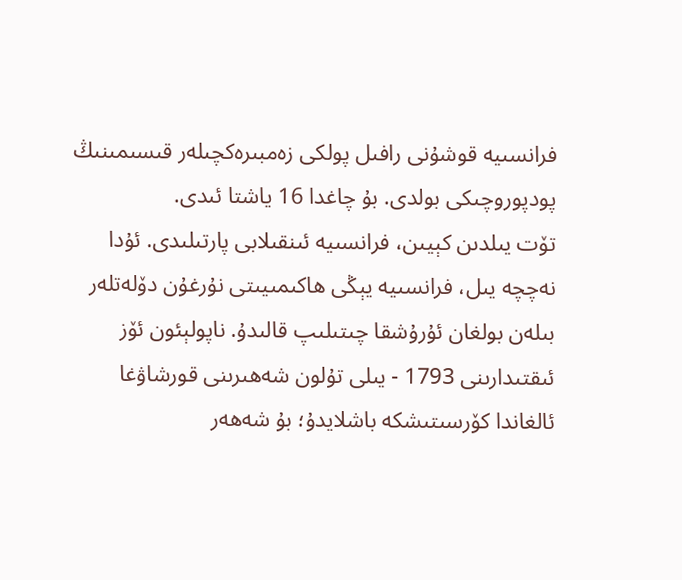فرانسىيە قوشۇنى رافىل پولكى زەمبىرەكچىلەر قىسىمىنىڭ پودپوروچىكى بولدى. بۇ چاغدا 16 ياشتا ئىدى.
تۆت يىلدىن كېيىن، فرانسىيە ئىنقىلابى پارتىلىدى. ئۇدا نەچچە يىل، فرانسىيە يېڭى ھاكىمىيىتى نۇرغۇن دۆلەتلەر بىلەن بولغان ئۇرۇشقا چىتىلىپ قالىدۇ. ناپولېئون ئۆز ئىقتىدارىنى 1793 - يىلى تۇلون شەھىرىنى قورشاۋغا ئالغاندا كۆرسىتىشكە باشلايدۇ؛ بۇ شەھەر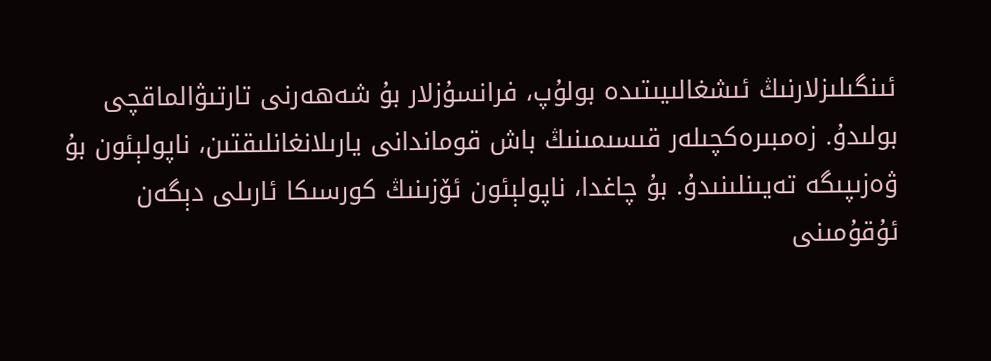ئىنگىلىزلارنىڭ ئىشغالىيىتىدە بولۇپ، فرانسۇزلار بۇ شەھەرنى تارتىۋالماقچى بولىدۇ. زەمبىرەكچىلەر قىسىمىنىڭ باش قوماندانى يارىلانغانلىقتىن، ناپولېئون بۇ ۋەزىپىگە تەيىنلىنىدۇ. بۇ چاغدا، ناپولېئون ئۆزىنىڭ كورسىكا ئارىلى دېگەن ئۇقۇمىنى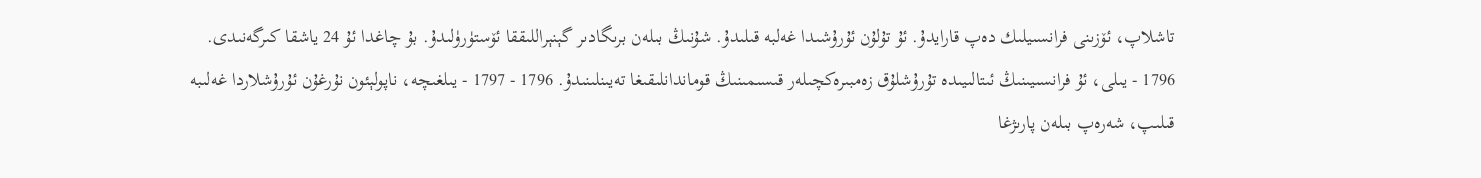تاشلاپ، ئۆزىنى فرانسىيلىك دەپ قارايدۇ. ئۇ تۇلۇن ئۇرۇشىدا غەلبە قىلىدۇ. شۇنىڭ بىلەن برىگادىر گېنېراللىققا ئۆستۈرۈلىدۇ. بۇ چاغدا ئۇ 24 ياشقا كىرگەنىدى. 1796 - يىلى، ئۇ فرانسىيىنىڭ ئىتالىيىدە تۇرۇشلۇق زەمبىرەكچىلەر قىسىمىنىڭ قوماندانلىقىغا تەيىنلىنىدۇ. 1796 - 1797 - يىلغىچە، ناپولېئون نۇرغۇن ئۇرۇشلاردا غەلىبە قىلىپ، شەرەپ بىلەن پارىژغا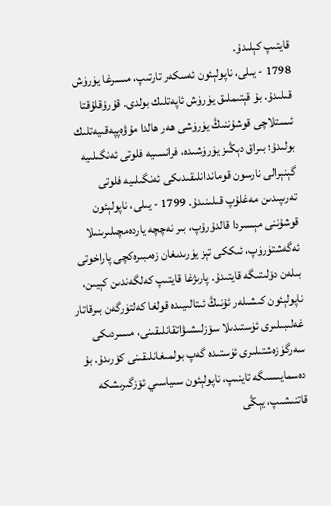قايتىپ كېلىدۇ.
1798 - يىلى، ناپولېئون ئەسكەر تارتىپ، مىسرغا يۈرۈش قىلىدۇ. بۇ قېتىملىق يۈرۈش ئاپەتلىك بولدى. قۇرۇقلۇقتا ئىستلاچى قوشۇننىڭ يۈرۈشى ھەر ھالدا مۇۋەپپەقىيەتلىك بولىدۇ؛ بىراق دېڭىز يۈرۈشىدە، فرانسىيە فلوتى ئەنگىلىيە گېنېرالى نارسون قوماندانلىقىدىكى ئەنگىلىيە فلوتى تەرىپىدىن مەغلۇپ قىلىنىدۇ. 1799 - يىلى، ناپولېئون قوشۇننى مېسىردا قالدۇرۇپ، بىر نەچچە ياردەمچىلىرىنىلا ئەگەشتۈرۈپ، ئىككى تېز يۈرىدىغان زەمبىرەكچى پاراخوتى بىلەن دۆلىتىگە قايتىدۇ. پارىژغا قايتىپ كەلگەندىن كېيىن، ناپولېئون كىشىلەر ئۇنىڭ ئىتالىيىدە قولغا كەلتۈرگەن بىرقاتار غەلىبىلىرى ئۈستىدىلا سۆزلىشىۋاتقانلىقىنى، مىسردىكى سەرگۈزەشتىلىرى ئۈستىدە گەپ بولمىغانلىقىنى كۆرىدۇ. بۇ دەسمايىسىگە تاينىپ، ناپولېئون سىياسىي ئۆزگىرىشكە قاتنىشىپ، يېڭى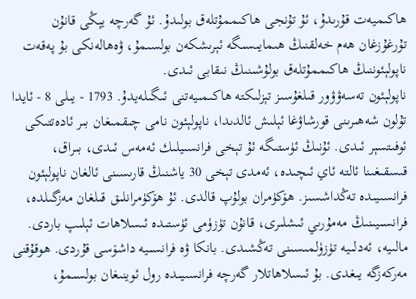ھاكىميەت قۇرىدۇ، ئۇ تۇنجى ھاكىممۇتلەق بولىدۇ. ئۇ گەرچە يېڭى قانۇن تۇرغۇزغان ھەم خەلقنىڭ ھىمايىسىگە ئېرىشكەن بولسىمۇ، ۋەھالەنكى بۇ پەقەت ناپولېئوننىڭ ھاكىممۇتلەق بولۇشىنىڭ نىقابى ئىدى.
ناپولېئون تەسەۋۋور قىلغۇسىز تېزلىكتە ھاكىمىيەتنى ئىگىلەيدۇ. 1793 - يىلى 8 - ئايدا تۇلون شەھىرىنى قورشاۋغا ئېلىش ئالدىدا، ناپولېئون نامى چىقمىغان بىر ئادەتتىكى ئوفىتسېر ئىدى. ئۇنىڭ ئۈستىگە ئۇ تېخى فرانسىيلىك ئەمەس ئىدى، بىراق، قىسقىغىنا ئالتە ئاي ئىچىدە، ئەمدى تېخى 30 ياشنىڭ قارىسىنى ئالغان ناپولېئون فرانسىيىدە تەڭداشسىز. ھۆكۈمران بولۇپ قالدى. ئۇ ھۆكۈمرانلىق قىلغان مەزگىلدە، فرانسىيىنىڭ مەمۇرىي ئىشلىرى، قانۇن تۈزۈمى ئۈستىدە ئىسلاھات ئېلىپ باردى. مالىيە، ئەدلىيە تۈزۈلمىسىنى تەڭشىدى. بانكا ۋە فرانسىيە داشۆسى قۇردى. ھوقۇقنى مەركەزگە يىغدى. بۇ ئىسلاھاتلار گەرچە فرانسىيىدە رول ئوينىغان بولسىمۇ،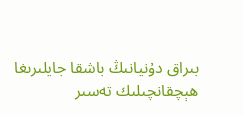بىراق دۇنيانىڭ باشقا جايلىرىغا ھېچقانچىلىك تەسىر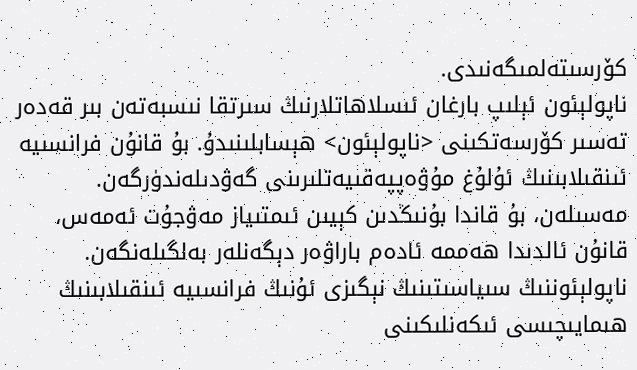كۆرسىتەلمىگەنىدى.
ناپولېئون ئېلىپ بارغان ئىسلاھاتلارنىڭ سىرتقا نىسبەتەن بىر قەدەر تەسىر كۆرسەتكىنى <ناپولېئون> ھېسابلىنىدۇ. بۇ قانۇن فرانسىيە ئىنقىلابىنىڭ ئۇلۇغ مۇۋەپپەقىيەتلىرىنى گەۋدىلەندۈرگەن. مەسىلەن، بۇ قاندا بۇنىڭدىن كېيىن ئىمتىياز مەۋجۇت ئەمەس، قانۇن ئالدىدا ھەممە ئادەم باراۋەر دېگەنلەر بەلگىلەنگەن.
ناپولېئوننىڭ سىياسىتىنىڭ نېگىزى ئۇنىڭ فرانسىيە ئىنقىلابىنىڭ ھىمايىچىسى ئىكەنلىكىنى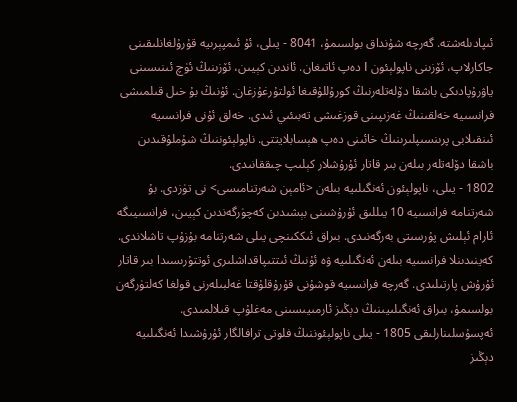ئىپادىلەشتە. گەرچە شۇنداق بولسىمۇ، 8041 - يىلى، ئۇ ئىمپېرىيە قۇرۇلغانلىقىنى جاكارلاپ، ئۆزىنى ناپولېئون Ⅰ دەپ ئاتىغان. ئاندىن كېيىن، ئۆزىنىڭ ئۈچ ئىنىسىنى ياۋرۇپادىكى باشقا دۆلەتلەرنىڭ كورۇللۇقىغا ئولتۇرغۇزغان. ئۇنىڭ بۇ خىل قىلمىشى فرانسىيە خەلقىنىڭ غەزىپىنى قوزغىشى تەبىئىي ئىدى. خەلق ئۇنى فرانسىيە ئىنقىلابى پرىنسىپلىرىنىڭ خائىنى دەپ ھېسابلايتتى. ناپولېئوننىڭ شۇملۇقىدىن باشقا دۆلەتلەر بىلەن بىر قاتار ئۇرۇشلار كېلىپ چىققانىدى.
1802 - يىلى، ناپولېئون ئەنگىلىيە بىلەن <ئامېن شەرتنامىسى> نى تۈزدى. بۇ شەرتنامە فرانسىيە 10 يىللىق ئۇرۇشىنى بېشىدىن كەچۈرگەندىن كېيىن، فرانسىيىگە ئارام ئېلىش پۇرسىتى بەرگەنىدى. بىراق ئىككىنچى يىلى شەرتنامە بۇزۇپ تاشلاندى. كەينىدىنلا فرانسىيە بىلەن ئەنگىلىيە ۋە ئۇنىڭ ئىتتىپاقداشلىرى ئوتتۇرىسىدا بىر قاتار ئۇرۇش پارتىلىدى. گەرچە فرانسىيە قوشۇنى قۇرۇقلۇقتا غەلبىلەرنى قولغا كەلتۈرگەن بولسىمۇ، بىراق ئەنگىلىيىنىڭ دېڭىز ئارمىيىسىنى مەغلۇپ قىلالمىدى. ئەپسۇسلىنارلىقى 1805 - يىلى ناپولېئوننىڭ فلوتى ترافالگار ئۇرۇشىدا ئەنگىلىيە دېڭىز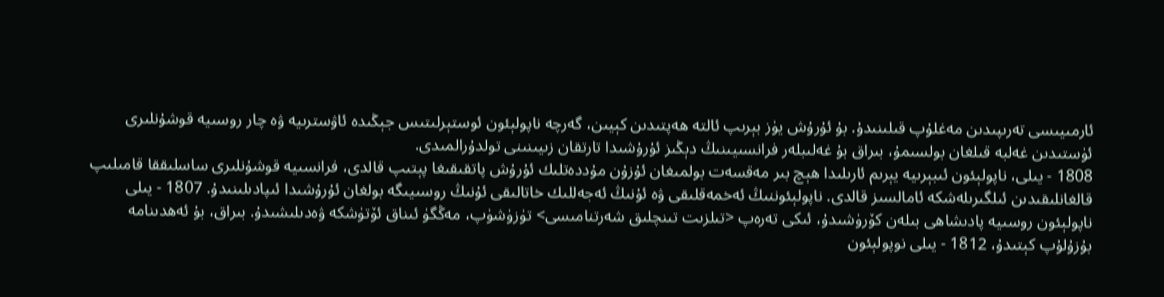ئارمىيىسى تەرىپىدىن مەغلۇپ قىلىنىدۇ. بۇ ئۇرۇش يۈز بېرىپ ئالتە ھەپتىدىن كېيىن، گەرچە ناپولېئون ئوستېرلىتىس جېڭىدە ئاۋسترىيە ۋە چار روسىيە قوشۇنلىرى ئۈستىدىن غەلبە قىلغان بولسىمۇ، بىراق بۇ غەلىبلەر فرانسىيىنىڭ دېڭىز ئۇرۇشىدا تارتقان زىيىنىنى تولدۇرالمىدى.
1808 - يىلى، ناپولېئون ئىبېرىيە يېرىم ئارىلىدا ھېچ بىر مەقسەت بولمىغان ئۇزۇن مۇددەتلىك ئۇرۇش پاتقىقىغا پېتىپ قالدى، فرانسىيە قوشۇنلىرى ساسلىققا قامىلىپ قالغانلىقىدىن ئىلگىرىلەشكە ئامالسىز قالدى. ناپولېئوننىڭ ئەخمەقلىقى ۋە ئۇنىڭ ئەجەللىك خاتالىقى ئۇنىڭ روسىيىگە بولغان ئۇرۇشىدا ئىپادىلىنىدۇ. 1807 - يىلى ناپولېئون روسىيە پادىشاھى بىلەن كۆرۈشىدۇ، ئىكى تەرەپ <تىلزىت تىنچلىق شەرتنامىسى> تۈزۈشۈپ، مەڭگۈ ئىناق ئۆتۈشكە ۋەدىلىشىدۇ. بىراق، بۇ ئەھدىنامە بۇزۇلۇپ كېتىدۇ، 1812 - يىلى نوپولېئون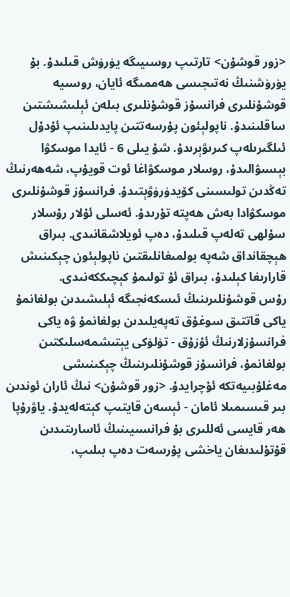<زور قوشۇن> تارتىپ روسىيىگە يۈرۈش قىلىدۇ. بۇ يۈرۈشنىڭ نەتىجىسى ھەممىگە ئايان، روسىيە قوشۇنلىرى فرانسۇز قوشۇنلىرى بىلەن ئېلىشىشتىن ساقلىنىدۇ. ناپولېئون پۇرسەتتىن پايدىلىنىپ ئۇدۇل ئىلگىرىلەپ كىرىۋېرىدۇ. شۇ يىلى 6 - ئايدا موسكۋا بېسىۋالىدۇ، روسلار موسكۋاغا ئوت قويۇپ، شەھەرنىڭ تەڭدىن تولىسىنى كۆيدۈرۈۋېتىدۇ. فرانسۇز قوشۇنلىرى موسكۋادا بەش ھەپتە تۇرىدۇ. ئەسلى ئۇلار رۇسلار سۇلھى تەلەپ قىلىدۇ، دەپ ئويلاشقانىدى. بىراق ھېچقانداق شەپە بولمىغانلىقتىن ناپولېئون چېكىنىش قارارىغا كېلىدۇ، بىراق ئۇ تولىمۇ كېچىككەنىدى.
رۇس قوشۇنلىرىنىڭ ئىسكەنجىگە ئېلىشىدىن بولغانمۇ ياكى قاتتىق سوغۇق تەپەيلىدىن بولغانمۇ ۋە ياكى فرانسۇزلارنىڭ ئۇزۇق - تۈلۈكى يېتىشمەسلىكتىن بولغانمۇ، فرانسۇز قوشۇنلىرىنىڭ چېكىنىشى مەغلۇبىيەتكە ئۇچرايدۇ. <زور قوشۇن> نىڭ ئاران ئوندىن بىر قىسىمىلا ئامان - ئېسەن قايتىپ كېتەلەيدۇ. ياۋرۇپا ھەر قايسى ئەللىرى بۇ فرانسىيىنىڭ ئاسارىتىدىن قۇتۇلىدىغان ياخشى پۇرسەت دەپ بىلىپ،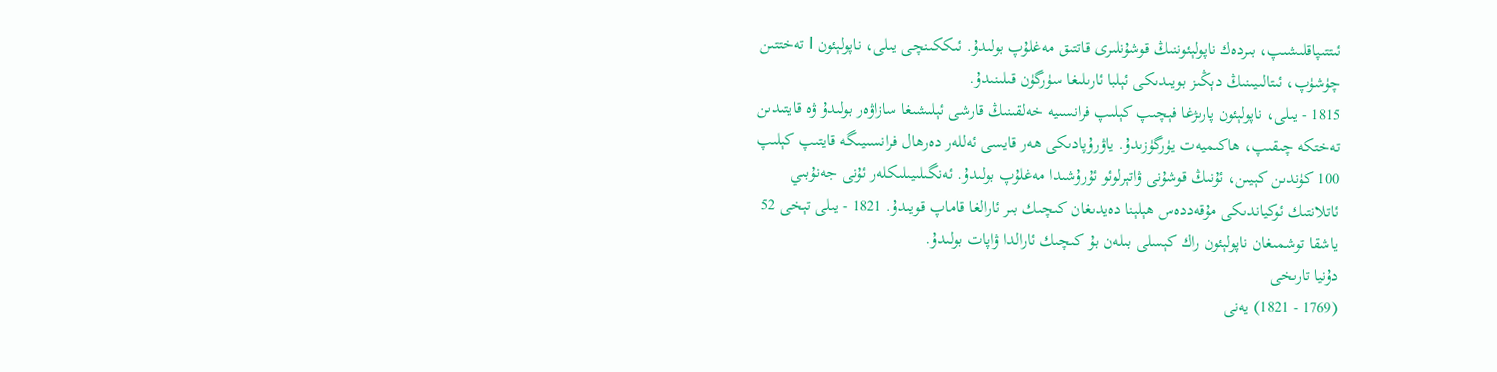ئىتتىپاقلىشىپ، بىردەك ناپولېئوننىڭ قوشۇنلىرى قاتتىق مەغلۇپ بولىدۇ. ئىككىنچى يىلى، ناپولېئون Ⅰ تەختتىن چۈشۈپ، ئىتالىيىنىڭ دېڭىز بويىدىكى ئېلبا ئارىلىغا سۈرگۈن قىلىنىدۇ.
1815 - يىلى، ناپولېئون پارىژغا فېچىپ كېلىپ فرانسىيە خەلقىنىڭ قارشى ئېلىشىغا سازاۋەر بولىدۇ ۋە قايتىدىن تەختكە چىقىپ، ھاكىميەت يۈرگۈزىدۇ. ياۋرۇپادىكى ھەر قايسى ئەللەر دەرھال فرانسىيىگە قايتىپ كېلىپ 100 كۈندىن كېيىن، ئۇنىڭ قوشۇنى ۋاتېرلوئو ئۇرۇشىدا مەغلۇپ بولىدۇ. ئەنگىلىيىلىكلەر ئۇنى جەنۇبىي ئاتلانتىك ئوكياندىكى مۇقەددەس ھېلېنا دەيدىغان كىچىك بىر ئارالغا قاماپ قويىدۇ. 1821 - يىلى تېخى 52 ياشقا توشمىغان ناپولېئون راك كېسلى بىلەن بۇ كىچىك ئارالدا ۋاپات بولىدۇ.
دۇنيا تارىخى
(1769 - 1821) يەنى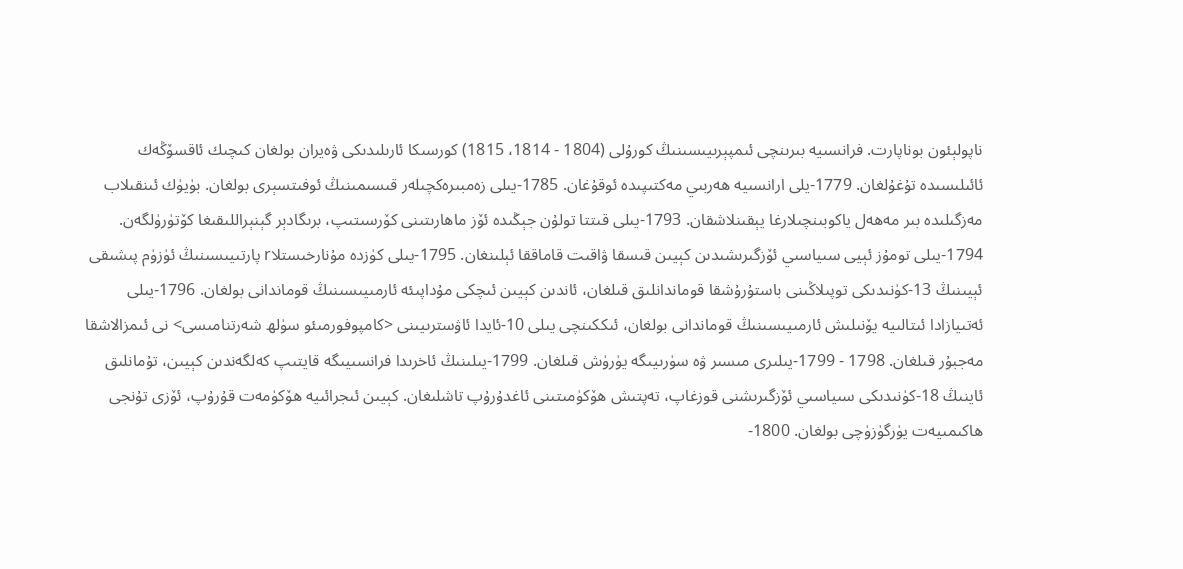ناپولېئون بوناپارت. فرانسىيە بىرىنچى ئىمپېرىيىسىنىڭ كورۇلى (1804 - 1814، 1815) كورسىكا ئارىلىدىكى ۋەيران بولغان كىچىك ئاقسۆڭەك ئائىلىسىدە تۇغۇلغان. 1779-يلى ارانسىيە ھەربىي مەكتىپىدە ئوقۇغان. 1785-يىلى زەمبىرەكچىلەر قىسىمىنىڭ ئوفىتسېرى بولغان. بۈيۈك ئىنقىلاب مەزگىلىدە بىر مەھەل ياكوبىنچىلارغا يېقىنلاشقان. 1793-يىلى قىتتا تولۇن جېڭىدە ئۆز ماھارىتىنى كۆرسىتىپ، برىگادېر گېنېراللىقىغا كۆتۈرۈلگەن. 1794-يىلى تومۇز ئېيى سىياسىي ئۆزگىرىشىدىن كېيىن قىسقا ۋاقىت قاماققا ئېلىنغان. 1795-يىلى كۈزدە مۇنارخىستلاr پارتىيىسىنىڭ ئۈزۈم پىشىقى ئېيىنىڭ 13-كۈنىدىكى توپىلاڭىنى باستۇرۇشقا قوماندانلىق قىلغان، ئاندىن كېيىن ئىچكى مۇداپىئە ئارمىيىسىنىڭ قوماندانى بولغان. 1796-يىلى ئەتىيازادا ئىتالىيە يۆنىلىش ئارمىيىسىنىڭ قوماندانى بولغان، ئىككىنچى يىلى 10-ئايدا ئاۋسترىيىنى <كامپوفورمىئو سۈلھ شەرتنامىسى> نى ئىمزالاشقا مەجبۇر قىلغان. 1798 - 1799-يىلىرى مىسىر ۋە سۈرىيىگە يۈرۈش قىلغان. 1799-يىلىنىڭ ئاخرىدا فرانسىيىگە قايتىپ كەلگەندىن كېيىن، تۇمانلىق ئاينىڭ 18-كۈنىدىكى سىياسىي ئۆزگىرىشنى قوزغاپ، تەپتىش ھۆكۈمىتىنى ئاغدۇرۇپ تاشلىغان. كېيىن ئىجرائىيە ھۆكۈمەت قۇرۇپ، ئۆزى تۇنجى ھاكىمىيەت يۈرگۈزۈچى بولغان. 1800-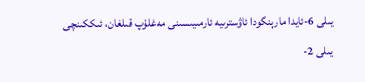يىلى 6-ئايدا مارېنگودا ئاۋسترىيە ئارمىيىسىنى مەغلۇپ قىلغان، ئىككىنچى يىلى 2-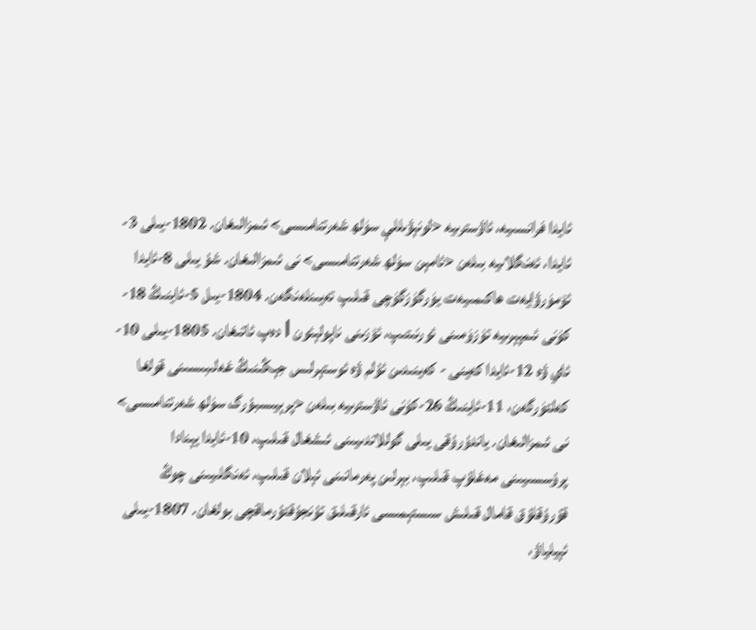ئايدا فرانسىيە، ئاۋسترىيە <لونېۋىللې سۈلھ شەرتنامىسى> ئىمزالىغان. 1802-يىلى 3-ئايدا، ئەنگلاىيە بىلەن <ئامېن سۈلھ شەرتنامىسى> نى ئىمزالىغان. شۇ يىلى 8-ئايدا ئۆمۈرۋايەت ھاكىمىيەت يۈرگۈزگۈچى قىلىپ تەيىنلەنگەن. 1804-يىل 5-ئاينىڭ 18-كۈنى ئىمپېرىيە تۈزۈمىنى ئورنىتىپ، ئۆزىنى ناپولېئون Ⅰ دەپ ئاتىغان. 1805-يىلى 10-ئاي ۋە 12-ئايدا كەينى - كەينىدىن ئۇلم ۋە ئوستېرلىس جېڭىنىڭ غەلىبىسىنى قولغا كەلتۈرگەن، 11-ئاينىڭ 26-كۈنى ئاۋسترىيە بىلەن <پرېيىسبۇرگ سۈلھ شەرتنامىسى> نى ئىمزالىغان. ياندۇرۇقى يىلى گوللاندىيىنى ئىشغال قىلىپ، 10-ئايدا يېنادا پرۇسسىيىنى مەغلۇپ قىلىپ، بېرلىن پەرمانىنى ئېلان قىلىپ، ئەنگلىيىنى چوڭ قۇرۇقلۇق قامال قىلىش سىستېمىسى ئارقىلىق تۇنجۇقتۇرماقچى بولغان. 1807-يىلى ئېيلياۋ،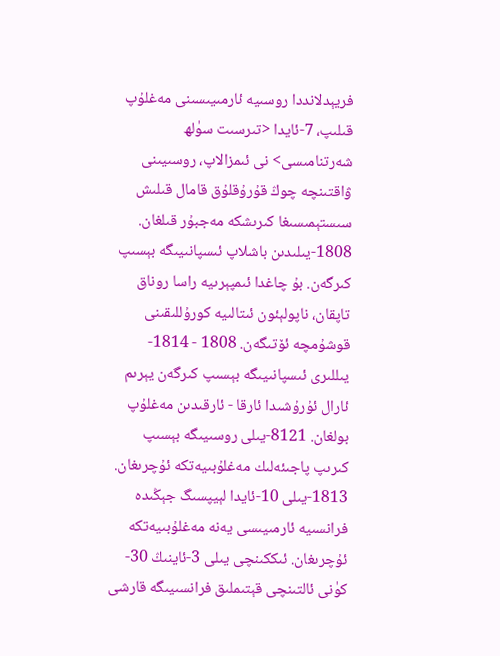فريېدلانددا روسىيە ئارمىيىسىنى مەغلۇپ قىلىپ، 7-ئايدا <تىرسىت سۈلھ شەرتنامىسى> نى ئىمزالاپ، روسىيىنى ۋاقتىنچە چوڭ قۇرۇقلۇق قامال قىلىش سىستېمىسىغا كىرىشكە مەجبۇر قىلغان. 1808-يىلىدىن باشلاپ ئىسپانىيىگە بېسىپ كىرگەن. بۇ چاغدا ئىمپېرىيە راسا روناق تاپقان، ناپولېئون ئىتالىيە كورۇللىقىنى قوشۇمچە ئۆتىگەن. 1808 - 1814-يىللىرى ئىسپانىيىگە بېسىپ كىرگەن يېرىم ئارال ئۇرۇشىدا ئارقا - ئارقىدىن مەغلۇپ بولغان. 8121-يىلى روسىيىگە بېسىپ كىرىپ پاجىئەلىك مەغلۇبىيەتكە ئۇچرىغان. 1813-يىلى 10-ئايدا لېيپسىگ جېڭىدە فرانسىيە ئارمىيىسى يەنە مەغلۇبىيەتكە ئۇچرىغان. ئىككىنچى يىلى 3-ئاينىڭ 30-كۈنى ئالتىنچى قېتىملىق فرانسىيىگە قارشى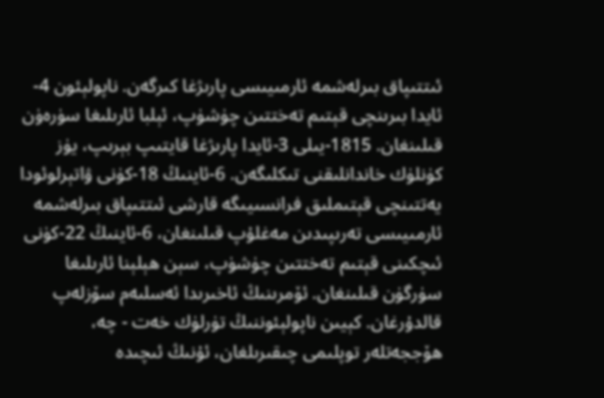ئىتتىپاق بىرلەشمە ئارمىيىسى پارىژغا كىرگەن. ناپولېئون 4-ئايدا بىرىنچى قېتىم تەختتىن چۈشۈپ، ئېلبا ئارىلىغا سۈرەۈن قىلىنغان. 1815-يىلى 3-ئايدا پارىژغا قايتىپ بېرىپ، يۈز كۈنلۈك خاندانلىقنى تىكلىگەن. 6-ئاينىڭ 18-كۈنى ۋاتېرلوئودا يەتتىنچى قېتىملىق فرانسىيىگە قارشى ئىتتىپاق بىرلەشمە ئارمىيىسى تەرىپىدىن مەغلۇپ قىلىنغان، 6-ئاينىڭ 22-كۈنى ئىچكىنى قېتىم تەختتىن چۈشۈپ، سېن ھېلېنا ئارىلىغا سۈرگۈن قىلىنغان. ئۆمرىنىڭ ئاخىرىدا ئەسلىەم سۆزلەپ قالدۇرغان. كېيىن ناپولېئوننىڭ تۈرلۈك خەت - چە، ھۆججەتلەر توپلىمى چىقىرىلغان، ئۇنىڭ ئىچىدە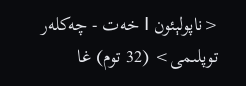<ناپولېئون Ⅰ خەت - چەكلەر توپلىمى> (32 توم) غا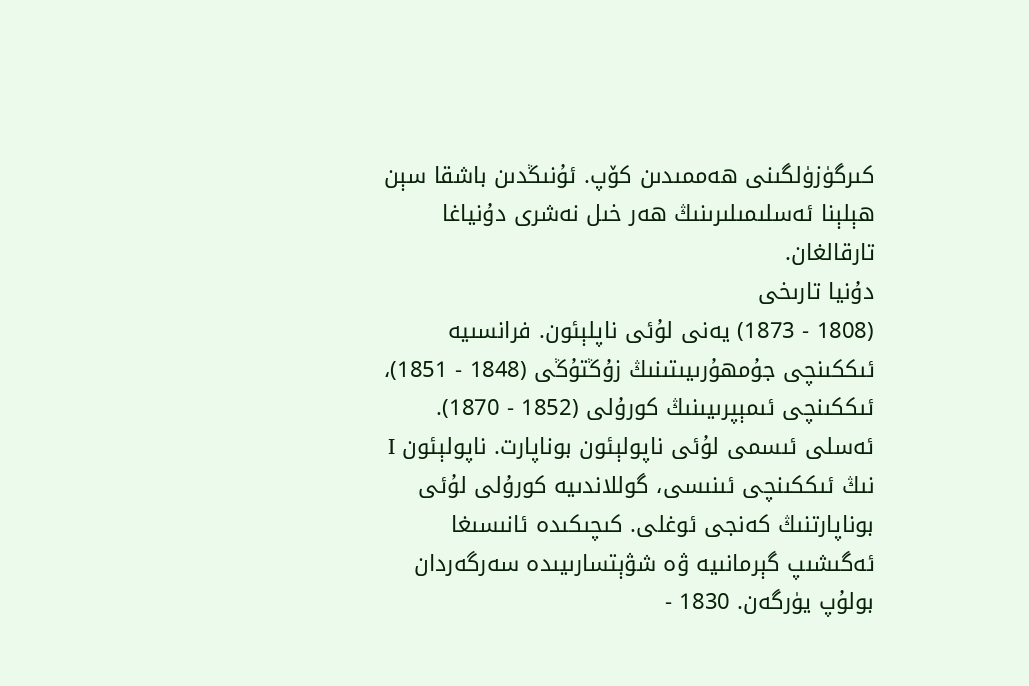كىرگۈزۈلگىنى ھەممىدىن كۆپ. ئۇنىڭدىن باشقا سېن ھېلېنا ئەسلىمىلىرىنىڭ ھەر خىل نەشرى دۇنياغا تارقالغان.
دۇنيا تارىخى
(1808 - 1873) يەنى لۇئى ناپلېئون. فرانسىيە ئىككىنچى جۇمھۇرىيىتىنىڭ زۇڭتۇڭى (1848 - 1851)، ئىككىنچى ئىمېپرىيىنىڭ كورۇلى (1852 - 1870). ئەسلى ئىسمى لۇئى ناپولېئون بوناپارت. ناپولېئون Ⅰ نىڭ ئىككىنچى ئىنىسى، گوللاندىيە كورۇلى لۇئى بوناپارتنىڭ كەنجى ئوغلى. كىچىكىدە ئانىسىغا ئەگىشىپ گېرمانىيە ۋە شۋېتسارىيىدە سەرگەردان بولۇپ يۈرگەن. 1830 -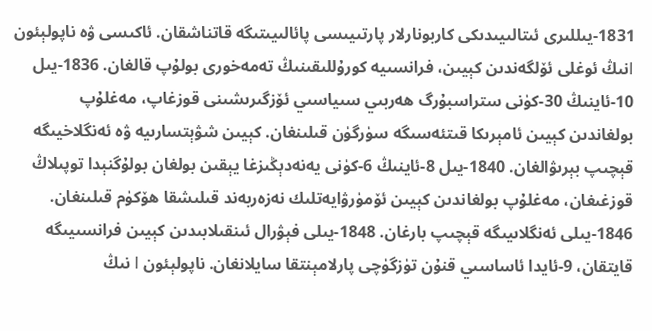1831-يىللىرى ئىتالىيىدىكى كاربونارلار پارتىيىسى پائالىيىتىگە قاتناشقان. ئاكىسى ۋە ناپولېئون Ⅰنىڭ ئوغلى ئۆلگەندىن كېيىن، فرانسىيە كورۇللىقىنىڭ تەمەخورى بولۇپ قالغان. 1836-يىل 10-ئاينىڭ 30-كۈنى ستراسبۇرگ ھەربىي سىياسىي ئۆزگىرىشىنى قوزغاپ، مەغلۇپ بولغاندىن كېيىن ئامېرىكا قىتئەسىگە سۈرگۈن قىلىنغان. كېيىن شۋېتسارىيە ۋە ئەنگلاخيىگە قېچىپ بېرىۋالغان. 1840-يىل 8-ئاينىڭ 6-كۈنى يەنەدېڭىزغا يېقىن بولغان بولۇگنېدا توپىلاڭ قوزغىغان، مەغلۇپ بولغاندىن كېيىن ئۆمۈرۋايەتلىك نەزەربەند قىلىشقا ھۆكۈم قىلىنغان. 1846-يىلى ئەنگلاىيىگە قېچىپ بارغان. 1848-يىلى فېۋرال ئىنقىلابىدىن كېيىن فرانسىيىگە قايتقان، 9-ئايدا ئاساسىي قنۇن تۈزگۈچى پارلامېنتقا سايلانغان. ناپولېئون Ⅰ نىڭ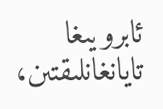ئابرويىغا تايانغانلىقتىن،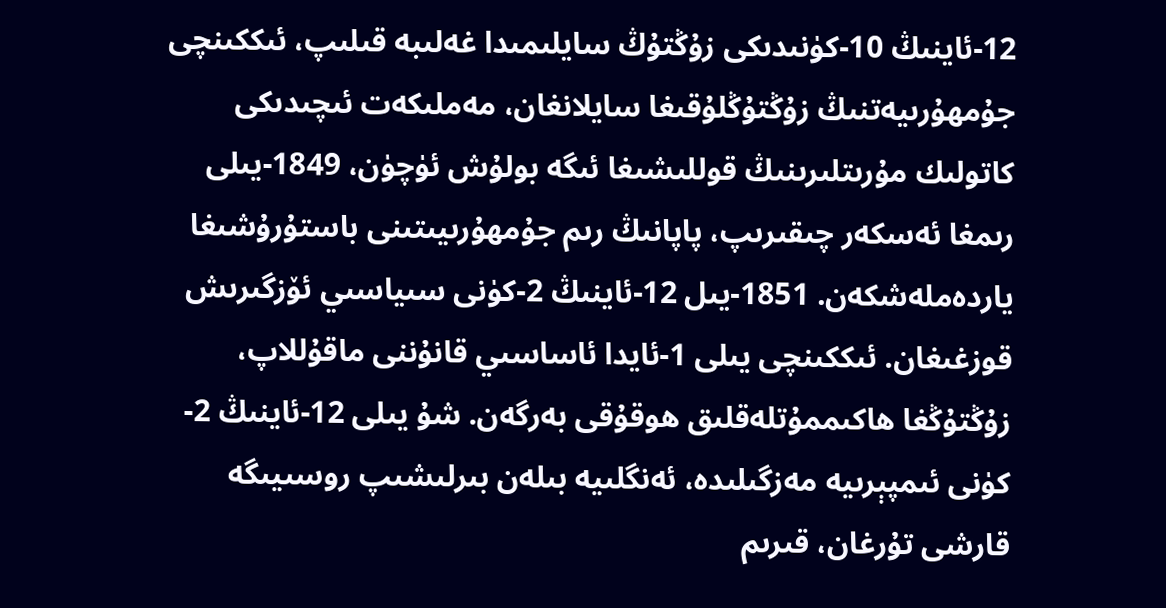12-ئاينىڭ 10-كۈنىدىكى زۇڭتۇڭ سايلىمىدا غەلىبە قىلىپ، ئىككىنچى جۇمھۇرىيەتنىڭ زۇڭتۇڭلۇقىغا سايلانغان، مەملىكەت ئىچىدىكى كاتولىك مۇرىتلىرىنىڭ قوللىشىغا ئىگە بولۇش ئۈچۈن، 1849-يىلى رىمغا ئەسكەر چىقىرىپ، پاپانىڭ رىم جۇمھۇرىيىتىنى باستۇرۇشىغا ياردەملەشكەن. 1851-يىل 12-ئاينىڭ 2-كۈنى سىياسىي ئۆزگىرىش قوزغىغان. ئىككىنچى يىلى 1-ئايدا ئاساسىي قانۇننى ماقۇللاپ، زۇڭتۇڭغا ھاكىممۇتلەقلىق ھوقۇقى بەرگەن. شۇ يىلى 12-ئاينىڭ 2-كۈنى ئىمپېرىيە مەزگىلىدە، ئەنگلىيە بىلەن بىرلىشىپ روسىيىگە قارشى تۇرغان، قىرىم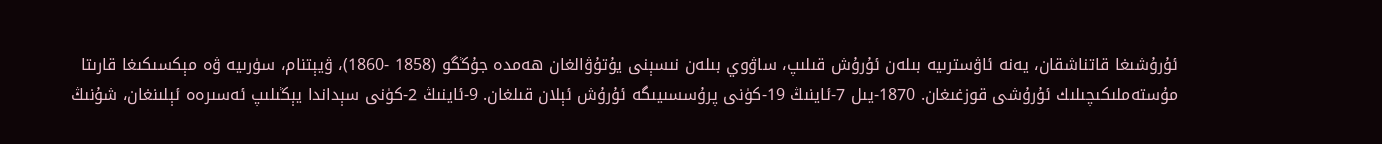ئۇرۇشىغا قاتناشقان، يەنە ئاۋسترىيە بىلەن ئۇرۇش قىلىپ، ساۋوي بىلەن نىسېنى يۇتۇۋالغان ھەمدە جۇڭگو (1858 -1860)، ۋيېتنام، سۈرىيە ۋە مېكسىكىغا قارىتا مۇستەملىكىچىلىك ئۇرۇشى قوزغىغان. 1870-يىل 7-ئاينىڭ 19-كۈنى پرۇسسىيىگە ئۇرۇش ئېلان قىلغان. 9-ئاينىڭ 2-كۈنى سېداندا يېڭىلىپ ئەسىرەە ئېلىنغان، شۇنىڭ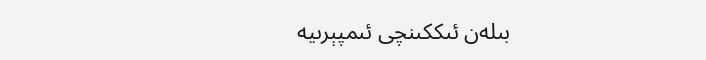بىلەن ئىككىنچى ئىمپېرىيە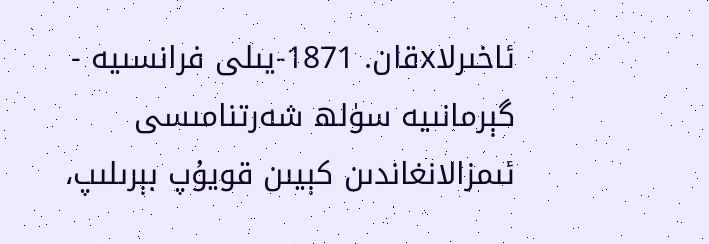ئاخىرلاxقان. 1871-يىلى فرانسىيە - گېرمانىيە سۈلھ شەرتنامىسى ئىمزالانغاندىن كېيىن قويۇپ بېرىلىپ،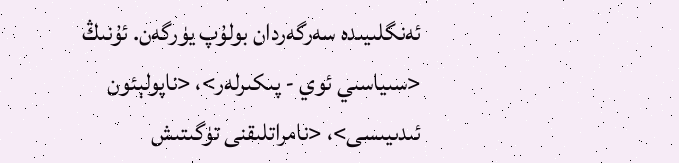ئەنگلىيىدە سەرگەردان بولۇپ يۈرگەن. ئۇنىڭ <سىياسىي ئوي - پىكىرلەر>، <ناپولېئون ئىدىيىسى>، <نامراتلىقنى تۈگىتىش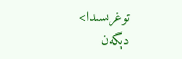توغرىسىدا> دېگەن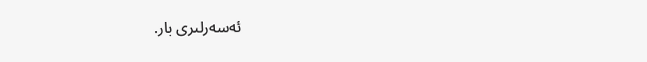ئەسەرلىرى بار.